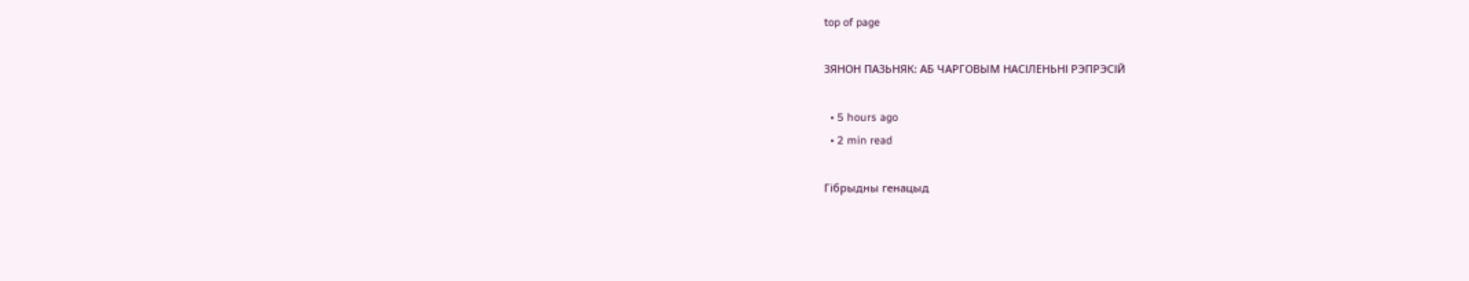top of page

ЗЯНОН ПАЗЬНЯК: АБ ЧАРГОВЫМ НАСІЛЕНЬНІ РЭПРЭСІЙ

  • 5 hours ago
  • 2 min read

Гібрыдны генацыд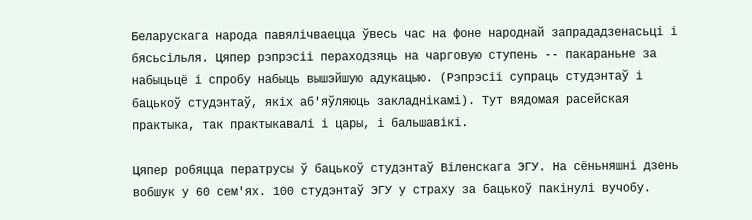Беларускага народа павялічваецца ўвесь час на фоне народнай запрададзенасьці і бясьсільля. Цяпер рэпрэсіі пераходзяць на чарговую ступень -- пакараньне за набыцьцё і спробу набыць вышэйшую адукацыю. (Рэпрэсіі супраць студэнтаў і бацькоў студэнтаў, якіх аб'яўляюць закладнікамі). Тут вядомая расейская практыка, так практыкавалі і цары, і бальшавікі.

Цяпер робяцца ператрусы ў бацькоў студэнтаў Віленскага ЭГУ. На сёньняшні дзень вобшук у 60 сем'ях. 100 студэнтаў ЭГУ у страху за бацькоў пакінулі вучобу.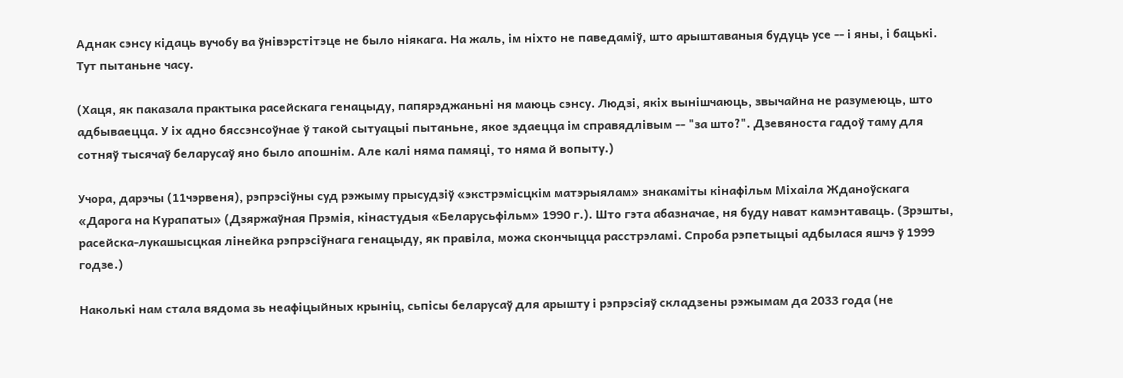Аднак сэнсу кідаць вучобу ва ўнівэрстітэце не было ніякага. На жаль, ім ніхто не паведаміў, што арыштаваныя будуць усе -- і яны, і бацькі. Тут пытаньне часу.

(Хаця, як паказала практыка расейскага генацыду, папярэджаньні ня маюць сэнсу. Людзі, якіх вынішчаюць, звычайна не разумеюць, што адбываецца. У іх адно бяссэнсоўнае ў такой сытуацыі пытаньне, якое здаецца ім справядлівым -- "за што?". Дзевяноста гадоў таму для сотняў тысячаў беларусаў яно было апошнім. Але калі няма памяці, то няма й вопыту.)

Учора, дарэчы (11чэрвеня), рэпрэсіўны суд рэжыму прысудзіў «экстрэмісцкім матэрыялам» знакаміты кінафільм Міхаіла Жданоўскага «Дарога на Курапаты» (Дзяржаўная Прэмія, кінастудыя «Беларусьфільм» 1990 г.). Што гэта абазначае, ня буду нават камэнтаваць. (Зрэшты, расейска-лукашысцкая лінейка рэпрэсіўнага генацыду, як правіла, можа скончыцца расстрэламі. Спроба рэпетыцыі адбылася яшчэ ў 1999 годзе.)

Наколькі нам стала вядома зь неафіцыйных крыніц, сьпісы беларусаў для арышту і рэпрэсіяў складзены рэжымам да 2033 года (не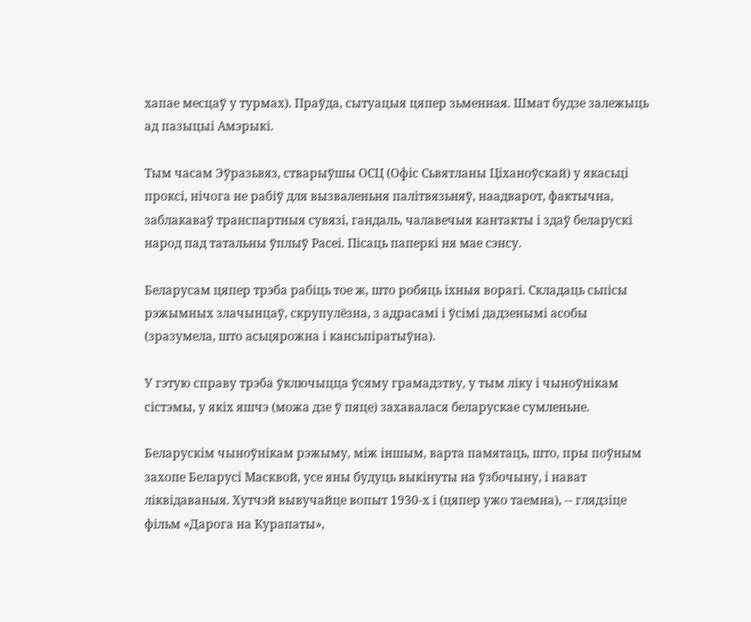хапае месцаў у турмах). Праўда, сытуацыя цяпер зьменная. Шмат будзе залежыць ад пазыцыі Амэрыкі.

Тым часам Эўразьвяз, стварыўшы ОСЦ (Офіс Сьвятланы Ціханоўскай) у якасьці проксі, нічога не рабіў для вызваленьня палітвязьняў, наадварот, фактычна, заблакаваў транспартныя сувязі, гандаль, чалавечыя кантакты і здаў беларускі народ пад татальны ўплыў Расеі. Пісаць паперкі ня мае сэнсу.

Беларусам цяпер трэба рабіць тое ж, што робяць іхныя ворагі. Складаць сьпісы рэжымных злачынцаў, скрупулёзна, з адрасамі і ўсімі дадзенымі асобы (зразумела, што асьцярожна і кансьпіратыўна).

У гэтую справу трэба ўключыцца ўсяму грамадзтву, у тым ліку і чыноўнікам сістэмы, у якіх яшчэ (можа дзе ў пяце) захавалася беларускае сумленьне.

Беларускім чыноўнікам рэжыму, між іншым, варта памятаць, што, пры поўным захопе Беларусі Масквой, усе яны будуць выкінуты на ўзбочыну, і нават ліквідаваныя. Хутчэй вывучайце вопыт 1930-х і (цяпер ужо таемна), -- глядзіце фільм «Дарога на Курапаты»,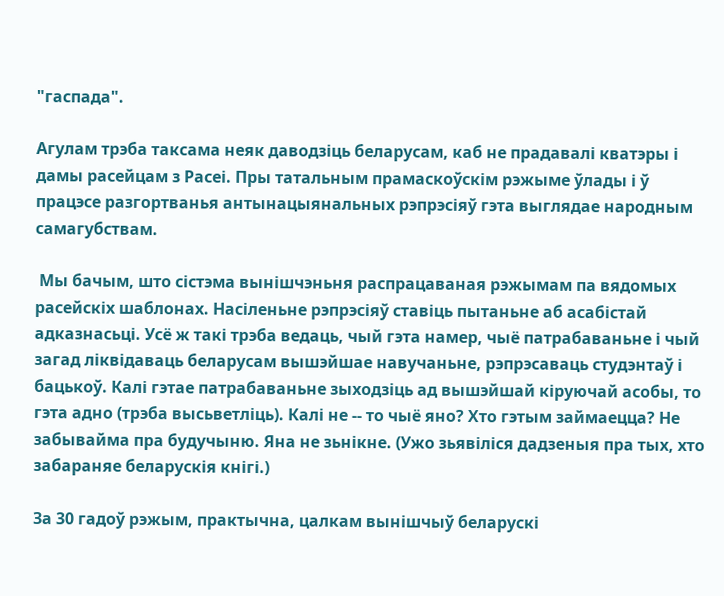"гаспада".

Агулам трэба таксама неяк даводзіць беларусам, каб не прадавалі кватэры і дамы расейцам з Расеі. Пры татальным прамаскоўскім рэжыме ўлады і ў працэсе разгортванья антынацыянальных рэпрэсіяў гэта выглядае народным самагубствам.

 Мы бачым, што сістэма вынішчэньня распрацаваная рэжымам па вядомых расейскіх шаблонах. Насіленьне рэпрэсіяў ставіць пытаньне аб асабістай адказнасьці. Усё ж такі трэба ведаць, чый гэта намер, чыё патрабаваньне і чый загад ліквідаваць беларусам вышэйшае навучаньне, рэпрэсаваць студэнтаў і бацькоў. Калі гэтае патрабаваньне зыходзіць ад вышэйшай кіруючай асобы, то гэта адно (трэба высьветліць). Калі не -- то чыё яно? Хто гэтым займаецца? Не забывайма пра будучыню. Яна не зьнікне. (Ужо зьявіліся дадзеныя пра тых, хто забараняе беларускія кнігі.)

За 30 гадоў рэжым, практычна, цалкам вынішчыў беларускі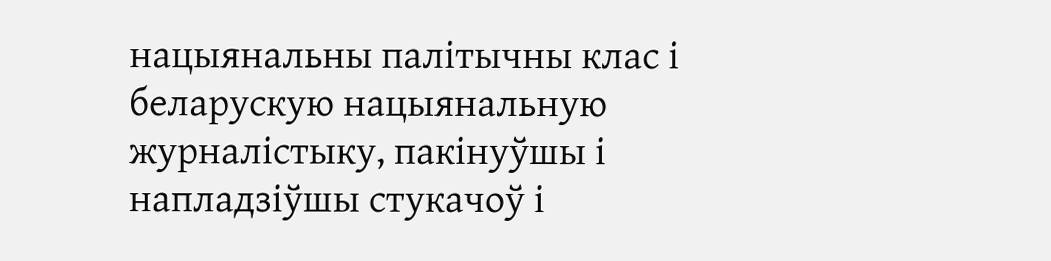нацыянальны палітычны клас і беларускую нацыянальную журналістыку, пакінуўшы і напладзіўшы стукачоў і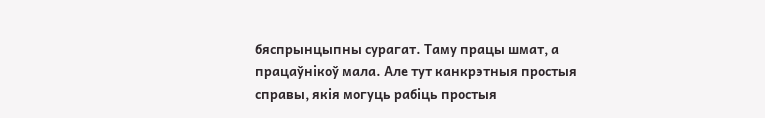бяспрынцыпны сурагат. Таму працы шмат, а працаўнікоў мала. Але тут канкрэтныя простыя справы, якія могуць рабіць простыя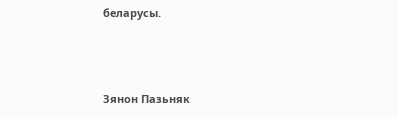беларусы.



Зянон Пазьняк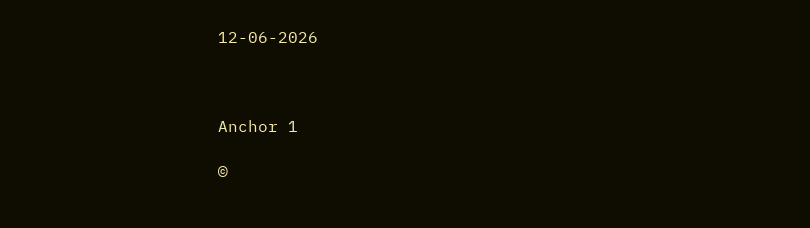12-06-2026



Anchor 1

©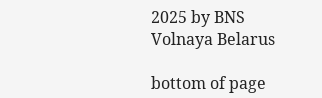2025 by BNS Volnaya Belarus

bottom of page